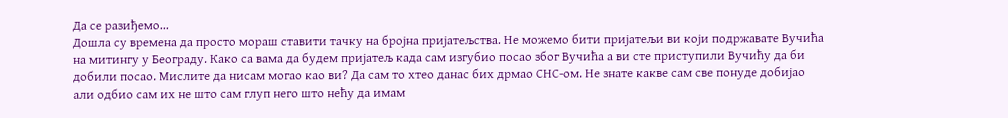Да се разиђемо...
Дошла су времена да просто мораш ставити тачку на бројна пријатељства. Не можемо бити пријатељи ви који подржавате Вучића на митингу у Београду. Како са вама да будем пријатељ када сам изгубио посао због Вучића а ви сте приступили Вучићу да би добили посао. Мислите да нисам могао као ви? Да сам то хтео данас бих дрмао СНС-ом. Не знате какве сам све понуде добијао али одбио сам их не што сам глуп него што нећу да имам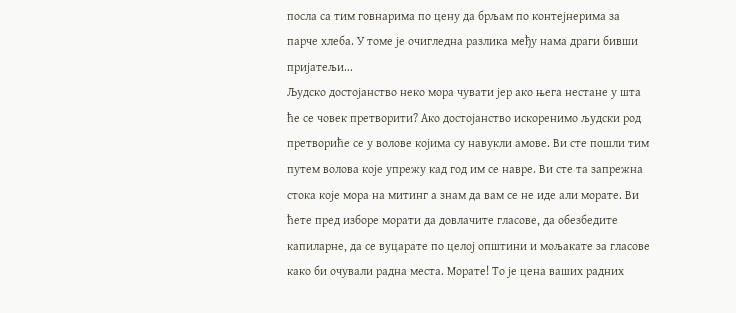посла са тим говнарима по цену да брљам по контејнерима за парче хлеба. У томе је очигледна разлика међу нама драги бивши пријатељи...
Људско достојанство неко мора чувати јер ако њега нестане у шта ће се човек претворити? Ако достојанство искоренимо људски род претвориће се у волове којима су навукли амове. Ви сте пошли тим путем волова које упрежу кад год им се навре. Ви сте та запрежна стока које мора на митинг а знам да вам се не иде али морате. Ви ћете пред изборе морати да довлачите гласове, да обезбедите капиларне, да се вуцарате по целој општини и мољакате за гласове како би очували радна места. Морате! То је цена ваших радних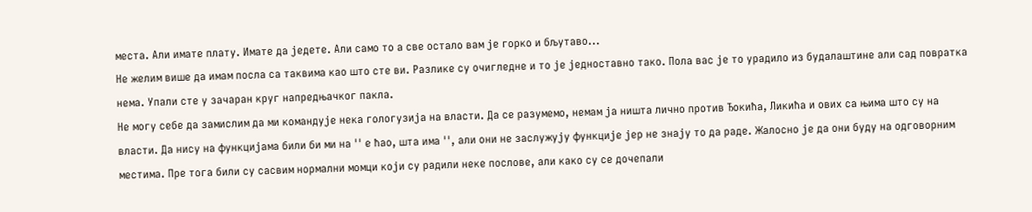места. Али имате плату. Имате да једете. Али само то а све остало вам је горко и бљутаво...
Не желим више да имам посла са таквима као што сте ви. Разлике су очигледне и то је једноставно тако. Пола вас је то урадило из будалаштине али сад повратка нема. Упали сте у зачаран круг напредњачког пакла.
Не могу себе да замислим да ми командује нека гологузија на власти. Да се разумемо, немам ја ништа лично против Ђокића, Ликића и ових са њима што су на власти. Да нису на функцијама били би ми на '' е ћао, шта има '', али они не заслужују функције јер не знају то да раде. Жалосно је да они буду на одговорним местима. Пре тога били су сасвим нормални момци који су радили неке послове, али како су се дочепали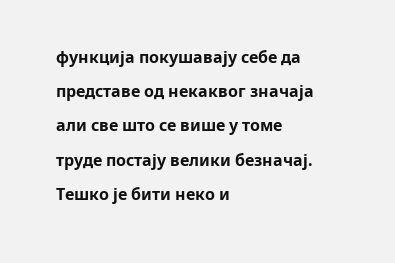функција покушавају себе да представе од некаквог значаја али све што се више у томе труде постају велики безначај. Тешко је бити неко и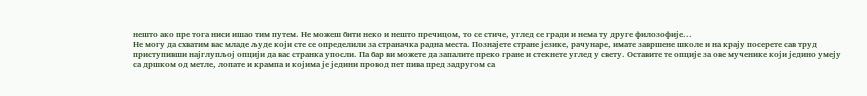нешто ако пре тога ниси ишао тим путем. Не можеш бити неко и нешто пречицом, то се стиче, углед се гради и нема ту друге филозофије...
Не могу да схватим вас младе људе који сте се определили за страначка радна места. Познајете стране језике, рачунаре, имате завршене школе и на крају посерете сав труд приступивши најглупљој опцији да вас странка упосли. Па бар ви можете да запалите преко гране и стекнете углед у свету. Оставите те опције за ове мученике који једино умеју са дршком од метле, лопате и крампа и којима је једини провод пет пива пред задругом са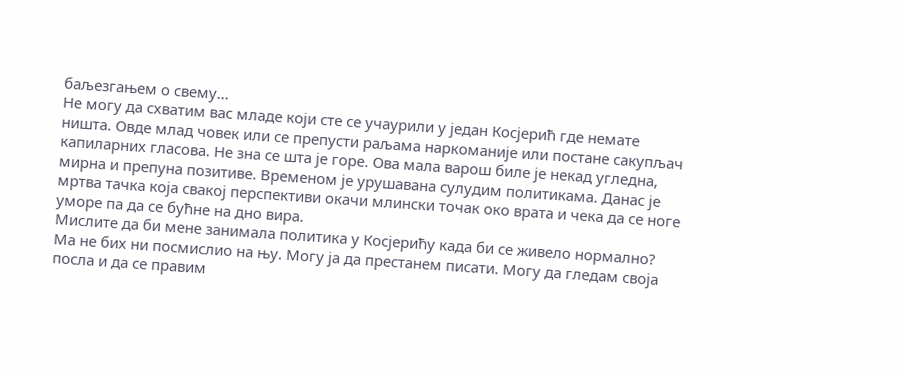баљезгањем о свему...
Не могу да схватим вас младе који сте се учаурили у један Косјерић где немате ништа. Овде млад човек или се препусти раљама наркоманије или постане сакупљач капиларних гласова. Не зна се шта је горе. Ова мала варош биле је некад угледна, мирна и препуна позитиве. Временом је урушавана сулудим политикама. Данас је мртва тачка која свакој перспективи окачи млински точак око врата и чека да се ноге уморе па да се бућне на дно вира.
Мислите да би мене занимала политика у Косјерићу када би се живело нормално? Ма не бих ни посмислио на њу. Могу ја да престанем писати. Могу да гледам своја посла и да се правим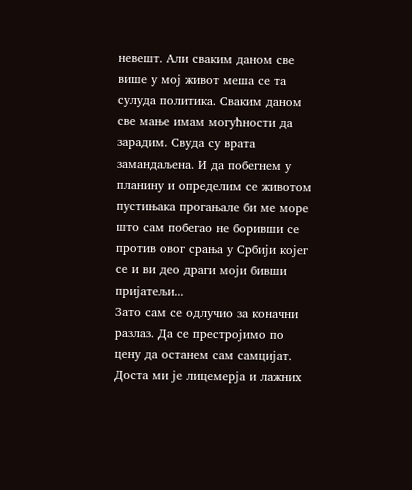невешт. Али сваким даном све више у мој живот меша се та сулуда политика. Сваким даном све мање имам могућности да зарадим. Свуда су врата замандаљена. И да побегнем у планину и определим се животом пустињака прогањале би ме море што сам побегао не боривши се против овог срања у Србији којег се и ви део драги моји бивши пријатељи...
Зато сам се одлучио за коначни разлаз. Да се престројимо по цену да останем сам самцијат. Доста ми је лицемерја и лажних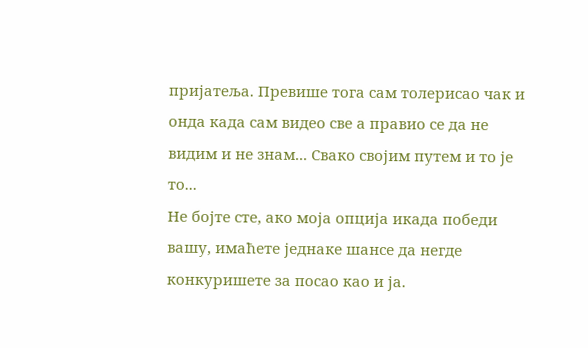пријатеља. Превише тога сам толерисао чак и онда када сам видео све а правио се да не видим и не знам... Свако својим путем и то је то...
Не бојте сте, ако моја опција икада победи вашу, имаћете једнаке шансе да негде конкуришете за посао као и ја.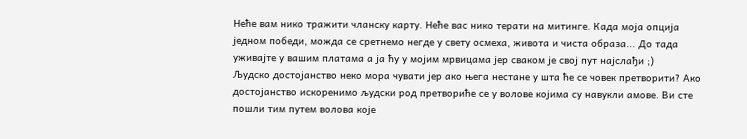Неће вам нико тражити чланску карту. Неће вас нико терати на митинге. Када моја опција једном победи, можда се сретнемо негде у свету осмеха, живота и чиста образа... До тада уживајте у вашим платама а ја ћу у мојим мрвицама јер сваком је свој пут најслађи ;)
Људско достојанство неко мора чувати јер ако њега нестане у шта ће се човек претворити? Ако достојанство искоренимо људски род претвориће се у волове којима су навукли амове. Ви сте пошли тим путем волова које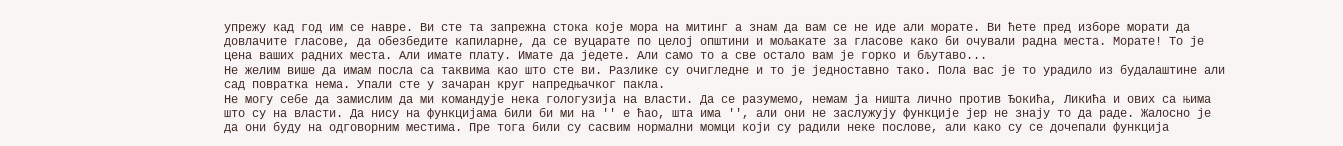упрежу кад год им се навре. Ви сте та запрежна стока које мора на митинг а знам да вам се не иде али морате. Ви ћете пред изборе морати да довлачите гласове, да обезбедите капиларне, да се вуцарате по целој општини и мољакате за гласове како би очували радна места. Морате! То је цена ваших радних места. Али имате плату. Имате да једете. Али само то а све остало вам је горко и бљутаво...
Не желим више да имам посла са таквима као што сте ви. Разлике су очигледне и то је једноставно тако. Пола вас је то урадило из будалаштине али сад повратка нема. Упали сте у зачаран круг напредњачког пакла.
Не могу себе да замислим да ми командује нека гологузија на власти. Да се разумемо, немам ја ништа лично против Ђокића, Ликића и ових са њима што су на власти. Да нису на функцијама били би ми на '' е ћао, шта има '', али они не заслужују функције јер не знају то да раде. Жалосно је да они буду на одговорним местима. Пре тога били су сасвим нормални момци који су радили неке послове, али како су се дочепали функција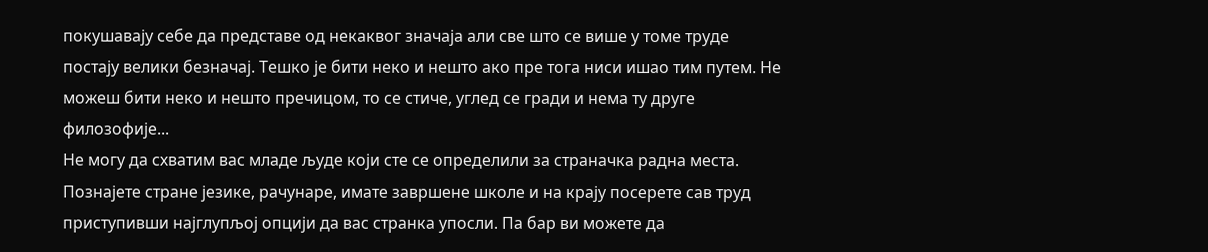покушавају себе да представе од некаквог значаја али све што се више у томе труде постају велики безначај. Тешко је бити неко и нешто ако пре тога ниси ишао тим путем. Не можеш бити неко и нешто пречицом, то се стиче, углед се гради и нема ту друге филозофије...
Не могу да схватим вас младе људе који сте се определили за страначка радна места. Познајете стране језике, рачунаре, имате завршене школе и на крају посерете сав труд приступивши најглупљој опцији да вас странка упосли. Па бар ви можете да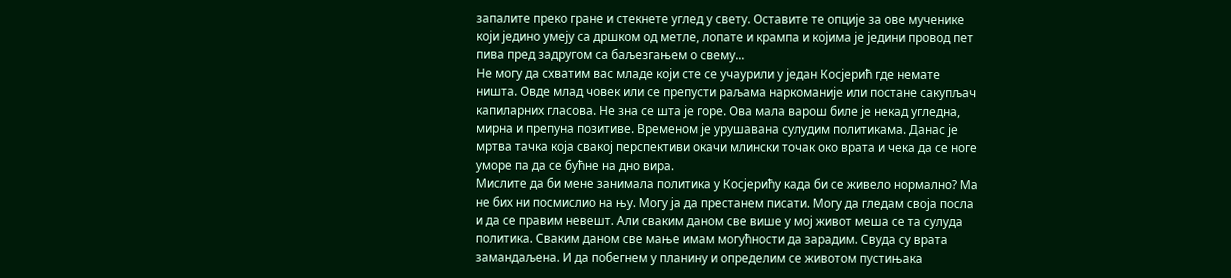запалите преко гране и стекнете углед у свету. Оставите те опције за ове мученике који једино умеју са дршком од метле, лопате и крампа и којима је једини провод пет пива пред задругом са баљезгањем о свему...
Не могу да схватим вас младе који сте се учаурили у један Косјерић где немате ништа. Овде млад човек или се препусти раљама наркоманије или постане сакупљач капиларних гласова. Не зна се шта је горе. Ова мала варош биле је некад угледна, мирна и препуна позитиве. Временом је урушавана сулудим политикама. Данас је мртва тачка која свакој перспективи окачи млински точак око врата и чека да се ноге уморе па да се бућне на дно вира.
Мислите да би мене занимала политика у Косјерићу када би се живело нормално? Ма не бих ни посмислио на њу. Могу ја да престанем писати. Могу да гледам своја посла и да се правим невешт. Али сваким даном све више у мој живот меша се та сулуда политика. Сваким даном све мање имам могућности да зарадим. Свуда су врата замандаљена. И да побегнем у планину и определим се животом пустињака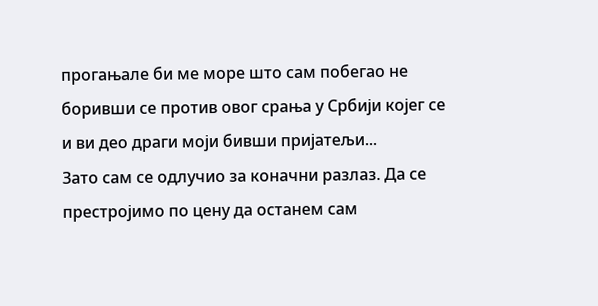прогањале би ме море што сам побегао не боривши се против овог срања у Србији којег се и ви део драги моји бивши пријатељи...
Зато сам се одлучио за коначни разлаз. Да се престројимо по цену да останем сам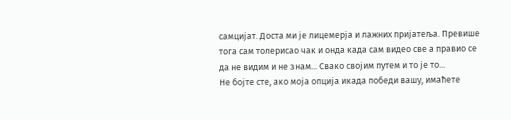самцијат. Доста ми је лицемерја и лажних пријатеља. Превише тога сам толерисао чак и онда када сам видео све а правио се да не видим и не знам... Свако својим путем и то је то...
Не бојте сте, ако моја опција икада победи вашу, имаћете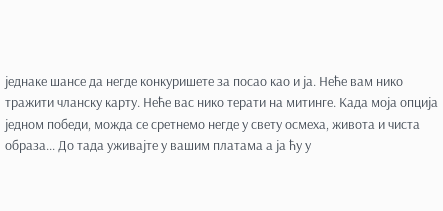једнаке шансе да негде конкуришете за посао као и ја. Неће вам нико тражити чланску карту. Неће вас нико терати на митинге. Када моја опција једном победи, можда се сретнемо негде у свету осмеха, живота и чиста образа... До тада уживајте у вашим платама а ја ћу у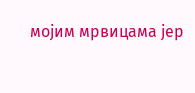мојим мрвицама јер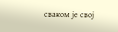сваком је свој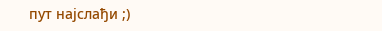пут најслађи ;)